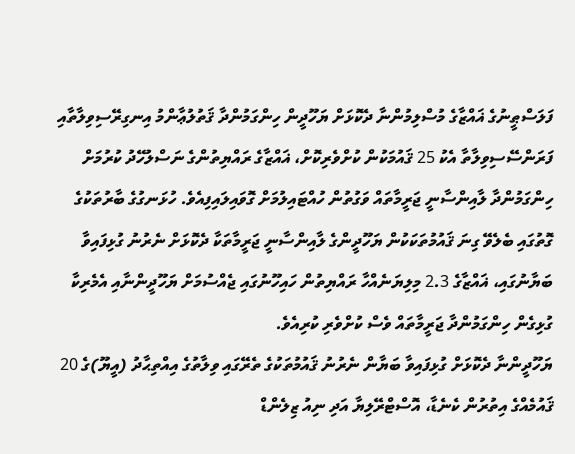ފަލަސްޠީނުގެ ޣައްޒާގެ މުސްލިމުންނާ ދެކޮޅަށް ޔަހޫދީން ހިންގަމުންދާ ޤަތުލުޢާންމު އިނގިރޭސިވިލާތާއި ފަރަންސޭސިވިލާތާ އެކު 25 ޤައުމަކުން ކުށްވެރިކޮށް، ޣައްޒާގެ ރައްޔިތުންގެ ނަސްލުހޭދު ކުރުމަށް ހިންގަމުންދާ ލާއިންސާނީ ޖަރީމާތައް ވަގުތުން ހުއްޓައިލުމަށް ގޮވައިލައިފިއެވެ. ހުޅަނގުގެ ބާރުތަކުގެ ގޮތުގައި ބެލެވޭ ގިނަ ޤައުމުތަކަކުން ޔަހޫދީންގެ ލާއިންސާނީ ޖަރީމާތަކާ ދެކޮޅަށް ނެރުނު ގުޅިފައިވާ ބަޔާނުގައި، ޣައްޒާގެ 2.3 މިލިޔަނެއްހާ ރައްޔިތުން ހައިހޫނުގައި ޖެއްސުމަށް ޔަހޫދީންނާއި އެމެރިކާ ގުޅިގެން ހިންގަމުންދާ ޖަރީމާތައް ވެސް ކުށްވެރި ކުރިއެވެ.
ޔަހޫދީންނާ ދެކޮޅަށް ގުޅިފައިވާ ބަޔާން ނެރުނު ޤައުމުތަކުގެ ތެރޭގައި ވިލާތުގެ އިއްތިޙާދު (އީޔޫ)ގެ 20 ޤައުމެއްގެ އިތުރުން ކެނެޑާ، އޮސްޓްރޭލިޔާ އަދި ނިއު ޒިލެންޑް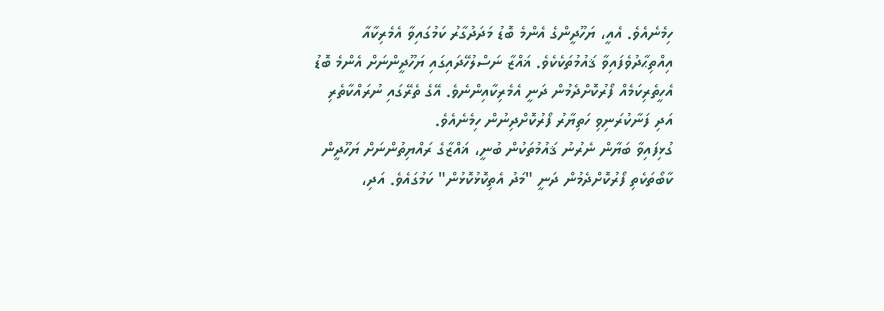ހިމެނެއެވެ. އެއީ، ޔަހޫދީންގެ އެންމެ ބޮޑު މަދަދުގާރު ކަމުގައިވާ އެމެރިކާއާ އިއްތިޙާދުވެފައިވާ ޤައުމުތަކެކެވެ. ޣައްޒާ ނަސްލުހޭދައިގައި ޔަހޫދީންނަށް އެންމެ ބޮޑު އެހީތެރިކަމެއް ފޯރުކޮށްދެމުން ދަނީ އެމެރިކާއިންނެވެ. އޭގެ ތެރޭގައި ނުރައްކާތެރި އަދި ފަނާކުރަނިވި ހަތިޔާރު ފޯރުކޮށްދިނުން ހިމެނެއެވެ.
ގުޅިފައިވާ ބަޔާން ނެރުނު ޤައުމުތަކުން ބުނީ، ޣައްޒާގެ ރައްޔިތުންނަށް ޔަހޫދީން ކާބޯތަކެތި ފޯރުކޮށްދެމުން ދަނީ "މަދު އެތިކޮޅުކޮޅުން" ކަމުގައެވެ. އަދި،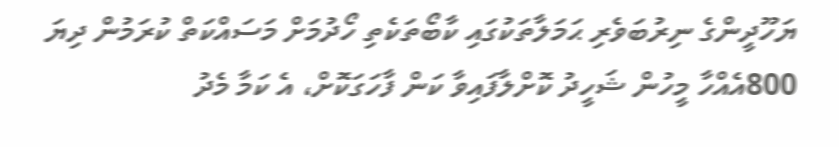ޔަހޫދީންގެ ނިރުބަވެރި ޙަމަލާތަކުގައި ކާބޯތަކެތި ހޯދުމަށް މަސައްކަތް ކުރަމުން ދިޔަ 800އެއްހާ މީހުން ޝަހީދު ކޮށްލާފައިވާ ކަން ފާހަގަކޮށް، އެ ކަމާ މެދު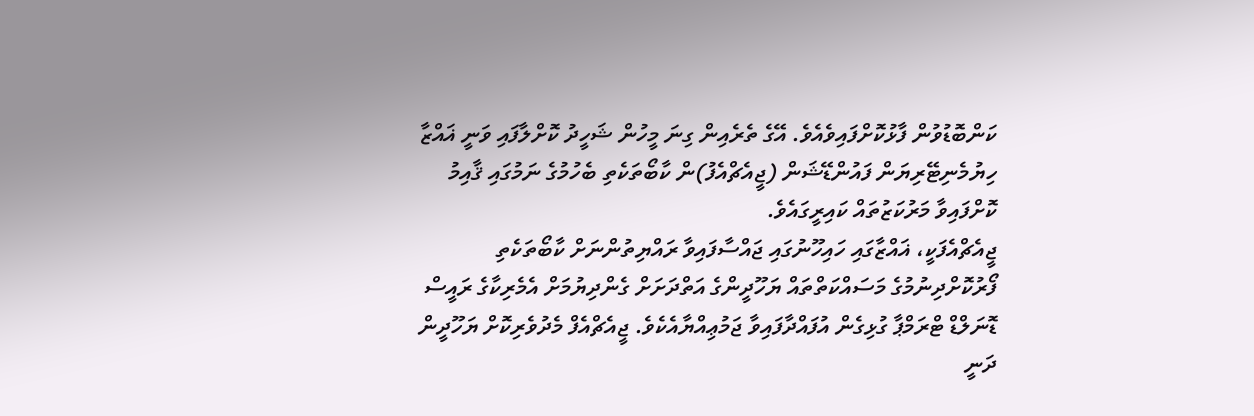ކަންބޮޑުވުން ފާޅުކޮށްފައިވެއެވެ. އޭގެ ތެރެއިން ގިނަ މީހުން ޝަހީދު ކޮށްލާފައި ވަނީ ޣައްޒާ ހިޔުމެނިޓޭރިޔަން ފައުންޑޭޝަން (ޖީއެޗްއެފު)ން ކާބޯތަކެތި ބެހުމުގެ ނަމުގައި ޤާއިމު ކޮށްފައިވާ މަރުކަޒުތައް ކައިރީގައެވެ.
ޖީއެޗްއެފަކީ، ޣައްޒާގައި ހައިހޫނުގައި ޖައްސާފައިވާ ރައްޔިތުންނަށް ކާބޯތަކެތި ފޯރުކޮށްދިނުމުގެ މަސައްކަތްތައް ޔަހޫދީންގެ އަތްދަށަށް ގެންދިޔުމަށް އެމެރިކާގެ ރައީސް ޑޮނަލްޑް ޓްރަމްޕާ ގުޅިގެން އުފައްދާފައިވާ ޖަމުޢިއްޔާއެކެވެ. ޖީއެޗްއެފް މެދުވެރިކޮށް ޔަހޫދީން ދަނީ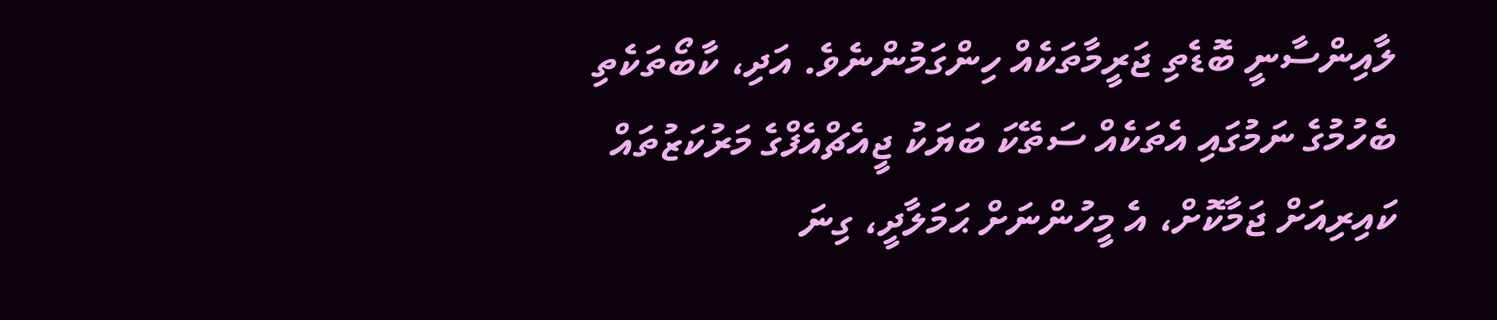ލާއިންސާނީ ބޮޑެތި ޖަރީމާތަކެއް ހިންގަމުންނެވެ. އަދި، ކާބޯތަކެތި ބެހުމުގެ ނަމުގައި އެތަކެއް ސަތޭކަ ބަޔަކު ޖީއެޗްއެފްގެ މަރުކަޒުތައް ކައިރިއަށް ޖަމާކޮށް، އެ މީހުންނަށް ޙަމަލާދީ، ގިނަ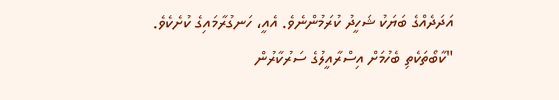އަދަދެއްގެ ބަޔަކު ޝަހީދު ކުރަމުންނެވެ. އެއީ، ހަނގުރާމައިގެ ކުށެކެވެ.
"ކާބޯތަކެތި ބެހުމަށް އިސްރާއީލުގެ ސަރުކާރުން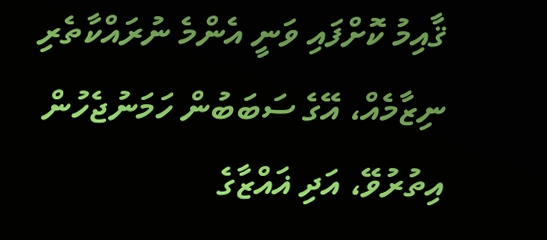ޤާއިމު ކޮށްފައި ވަނީ އެންމެ ނުރައްކާތެރި ނިޒާމެއް، އޭގެ ސަބަބުން ހަމަނުޖެހުން އިތުރުވޭ، އަދި ޣައްޒާގެ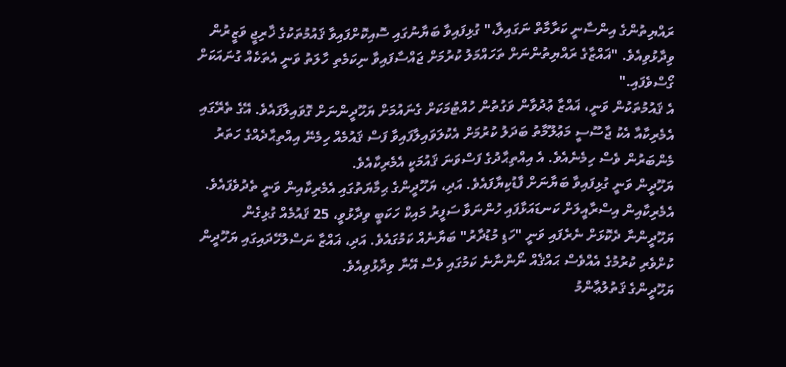ރައްޔިތުންގެ އިންސާނީ ކަރާމާތް ނަގައިލާ،" ގުޅިފައިވާ ބަޔާނުގައި ސޮއިކޮށްފައިވާ ޤައުމުތަކުގެ ޚާރިޖީ ވަޒީރުން ވިދާޅުވިއެވެ. "ޣައްޒާގެ ރައްޔިތުންނަށް ތަހައްމަލު ކުރުމަށް ޖައްސާފައިވާ ނިކަމެތި ހާލަތު ވަނީ އެތަކެއް ގުނައަކަށް ގޯސްވެފައި."
އެ ޤައުމުތަކުން ވަނީ، ޣައްޒާ ޢުދުވާން ވަގުތުން ހުއްޓުމަކަށް ގެނައުމަށް ޔަހޫދީންނަށް ގޮވައިލާފައެވެ. އޭގެ ތެރޭގައި އެމެރިކާއާ އެކު ޖާސޫސީ މަޢުލޫމާތު ބަދަލު ކުރުމަށް އެކުލަވައިލާފައިވާ ފަސް ޤައުމެއް ހިމެނޭ އިއްތިޙާދެއްގެ ހަތަރު މެންބަރުން ވެސް ހިމެނެއެވެ. އެ އިއްތިޙާދުގެ ފަސްވަނަ ޤައުމަކީ އެމެރިކާއެވެ.
ޔަހޫދީން ވަނީ ގުޅިފައިވާ ބަޔާނަށް ފާޑުކިޔާފައެވެ. އަދި، ޔަހޫދީންގެ ޙިމާޔަތުގައި އެމެރިކާއިން ވަނީ ތެދުވެފައެވެ. އެމެރިކާއިން އިސްރާއީލަށް ކަނޑައަޅާފައި ހުންނަވާ ސަފީރު މައިކް ހަކަބީ ވިދާޅުވީ، 25 ޤައުމެއް ގުޅިގެން ޔަހޫދީންނާ ދެކޮޅަށް ނެރެފައި ވަނީ "ހަޑި މުޑުދާރު" ބަޔާނެއް ކަމުގައެވެ. އަދި، ޣައްޒާ ނަސްލުހޭދައިގައި ޔަހޫދީން ކުށްވެރި ކުރުމުގެ އެއްވެސް ޙައްޤެއް ނޯންނާނެ ކަމުގައި ވެސް އޭނާ ވިދާޅުވިއެވެ.
ޔަހޫދީންގެ ޤަތުލުޢާންމު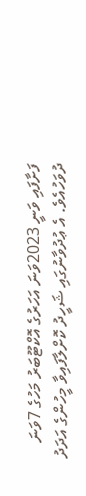ފަށާފައި ވަނީ 2023ވަނަ އަހަރުގެ އޮކްޓޫބަރު މަހުގެ 7ވަނަ ދުވަހުއެވެ. އެ ޢުދުވާނުގައި ޝަހީދު ކޮށްލާފައިވާ މީހުންގެ އަދަދު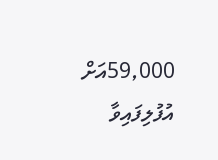59,000އަށް އުފުލިފައިވާ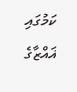ކަމުގައި ޣައްޒާގެ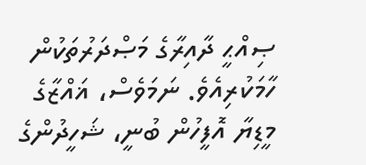ޞިއްޙީ ދާއިރާގެ މަޞްދަރުތަކުން ހާމަކުރިއެވެ. ނަމަވެސް، ޣައްޒާގެ މީޑިޔާ އޮފީހުން ބުނީ، ޝަހީދުންގެ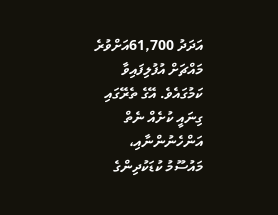އަދަދު 61,700އަށްވުރެ މައްޗަށް އުފުލިފައިވާ ކަމުގައެވެ. އޭގެ ތެރޭގައި ގިނައީ ކުށެއް ނެތް އަންހެނުންނާއި، މައުސޫމު ކުޑަކުދިންގެ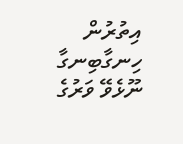އިތުރުން ހިނގާބިނގާ ނޫޅެވޭ ވަރުގެ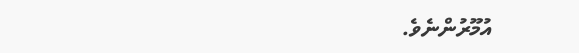އުމޫރުންނެވެ.